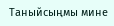Таныйсыңмы мине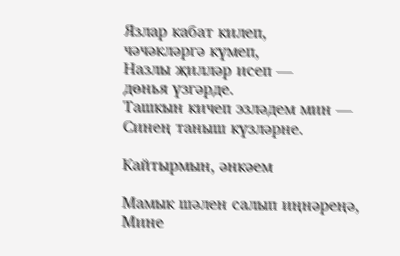Язлар кабат килеп,
чәчәкләргә күмеп,
Назлы җилләр исеп —
дөнья үзгәрде.
Ташкын кичеп эзләдем мин —
Синең таныш күзләрне.

Кайтырмын, әнкәем

Мамык шәлен салып иңнәреңә,
Мине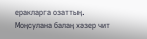еракларга озаттың.
Моңсулана балаң хәзер чит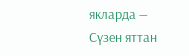якларда —
Сүзен яттан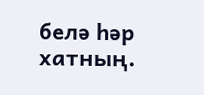белә һәр хатның.